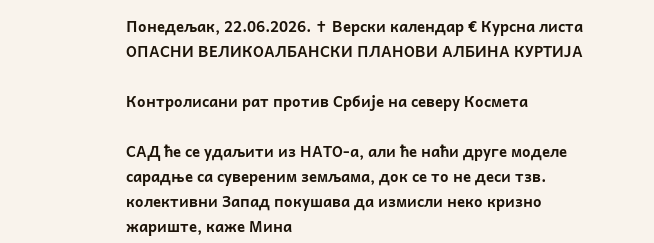Понедељак, 22.06.2026. ✝ Верски календар € Курсна листа
ОПАСНИ ВЕЛИКОАЛБАНСКИ ПЛАНОВИ АЛБИНА КУРТИЈА

Контролисани рат против Србије на северу Космета

САД ће се удаљити из НАТО-а, али ће наћи друге моделе сарадње са сувереним земљама, док се то не деси тзв. колективни Запад покушава да измисли неко кризно жариште, каже Мина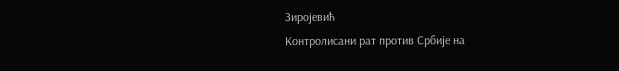Зиројевић
Контролисани рат против Србије на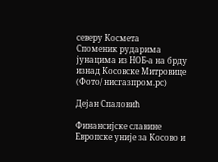северу Космета
Споменик рударима јунацима из НОБ-а на брду изнад Косовске Митровице (Фото/ нисгазпром.рс)

Дејан Спаловић

Финансијске славине Европске уније за Косово и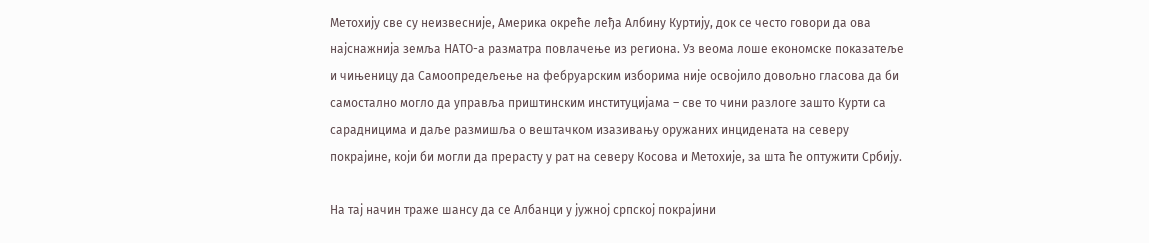Метохију све су неизвесније, Америка окреће леђа Албину Куртију, док се често говори да ова најснажнија земља НАТО-а разматра повлачење из региона. Уз веома лоше економске показатеље и чињеницу да Самоопредељење на фебруарским изборима није освојило довољно гласова да би самостално могло да управља приштинским институцијама – све то чини разлоге зашто Курти са сарадницима и даље размишља о вештачком изазивању оружаних инцидената на северу покрајине, који би могли да прерасту у рат на северу Косова и Метохије, за шта ће оптужити Србију.

На тај начин траже шансу да се Албанци у јужној српској покрајини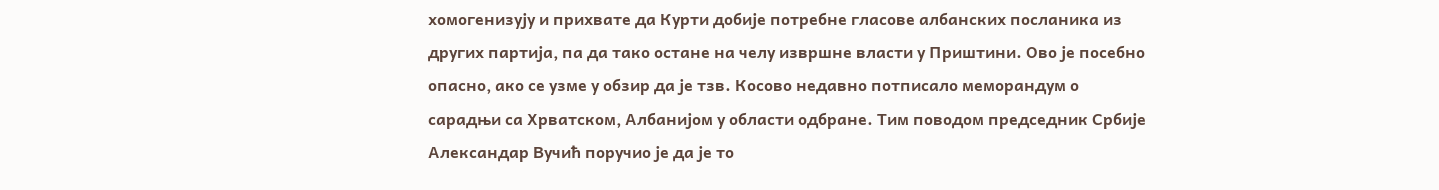хомогенизују и прихвате да Курти добије потребне гласове албанских посланика из других партија, па да тако остане на челу извршне власти у Приштини. Ово је посебно опасно, ако се узме у обзир да је тзв. Косово недавно потписало меморандум о сарадњи са Хрватском, Албанијом у области одбране. Тим поводом председник Србије Александар Вучић поручио је да је то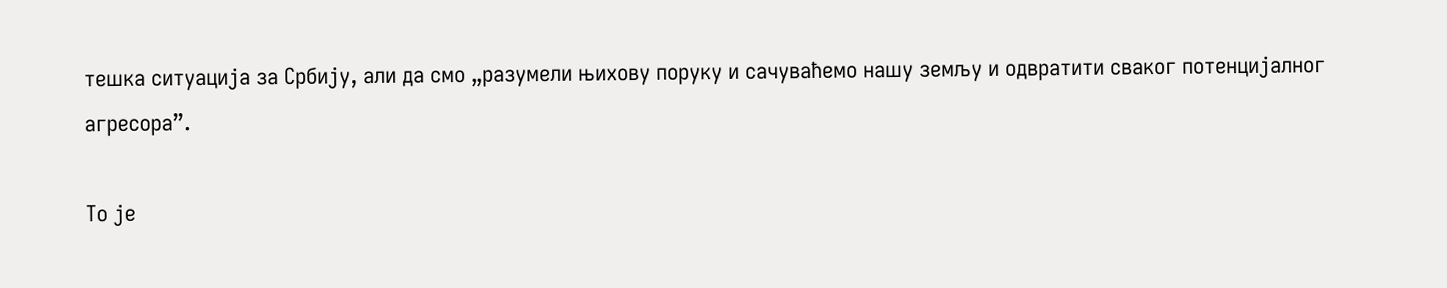тешка ситуација за Србију, али да смо „разумели њихову поруку и сачуваћемо нашу земљу и одвратити сваког потенцијалног агресора”.

То је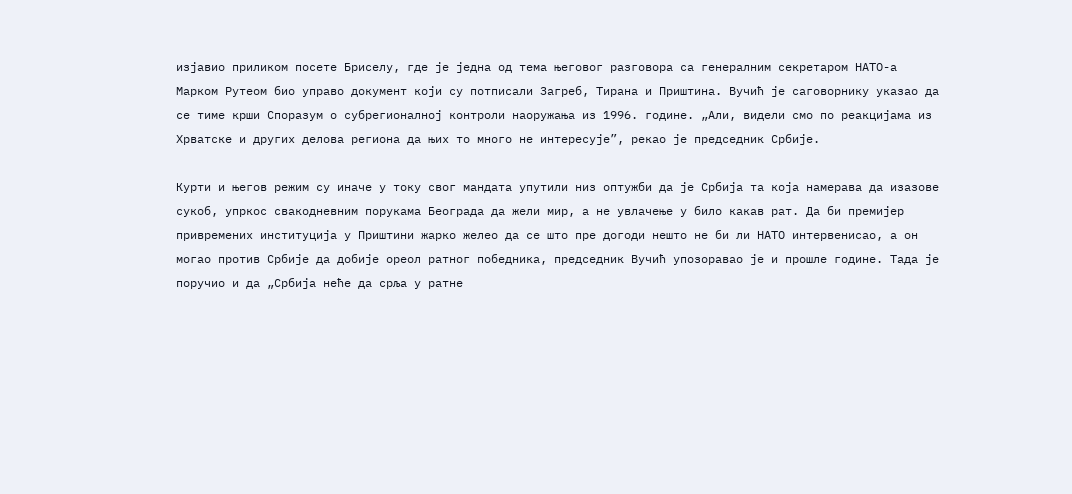изјавио приликом посете Бриселу, где је једна од тема његовог разговора са генералним секретаром НАТО-а Марком Рутеом био управо документ који су потписали Загреб, Тирана и Приштина. Вучић је саговорнику указао да се тиме крши Споразум о субрегионалној контроли наоружања из 1996. године. „Али, видели смо по реакцијама из Хрватске и других делова региона да њих то много не интересује”, рекао је председник Србије.

Курти и његов режим су иначе у току свог мандата упутили низ оптужби да је Србија та која намерава да изазове сукоб, упркос свакодневним порукама Београда да жели мир, а не увлачење у било какав рат. Да би премијер привремених институција у Приштини жарко желео да се што пре догоди нешто не би ли НАТО интервенисао, а он могао против Србије да добије ореол ратног победника, председник Вучић упозоравао је и прошле године. Тада је поручио и да „Србија неће да срља у ратне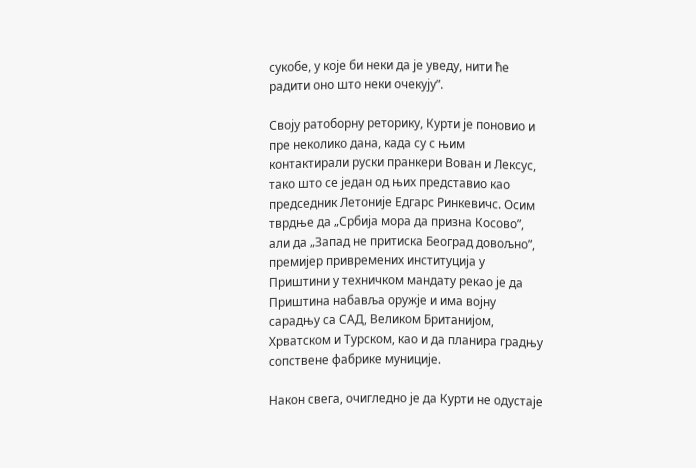сукобе, у које би неки да је уведу, нити ће радити оно што неки очекују”.

Своју ратоборну реторику, Курти је поновио и пре неколико дана, када су с њим контактирали руски пранкери Вован и Лексус, тако што се један од њих представио као председник Летоније Едгарс Ринкевичс. Осим тврдње да „Србија мора да призна Косово”, али да „Запад не притиска Београд довољно”, премијер привремених институција у Приштини у техничком мандату рекао је да Приштина набавља оружје и има војну сарадњу са САД, Великом Британијом, Хрватском и Турском, као и да планира градњу сопствене фабрике муниције.

Након свега, очигледно је да Курти не одустаје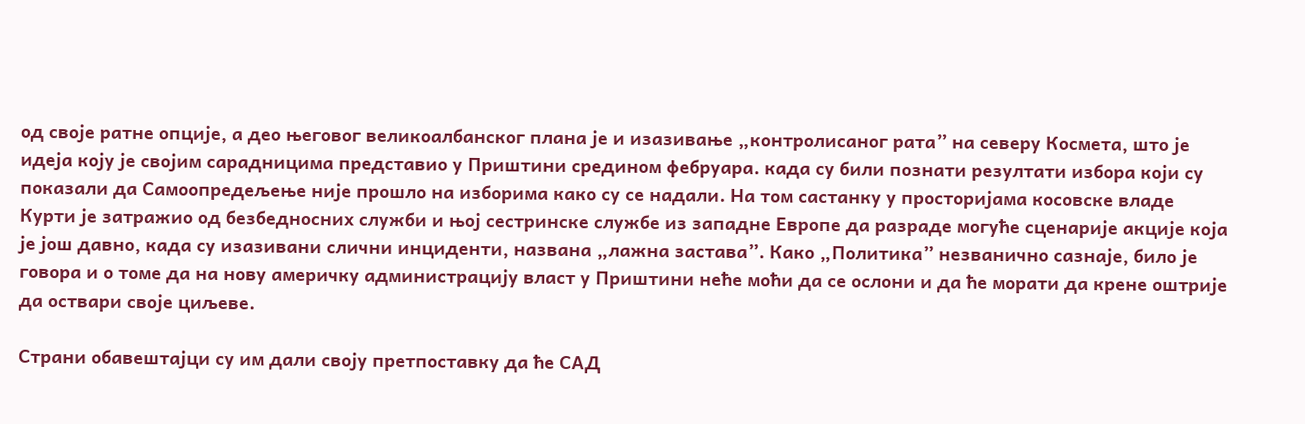од своје ратне опције, а део његовог великоалбанског плана је и изазивање „контролисаног рата” на северу Космета, што је идеја коју је својим сарадницима представио у Приштини средином фебруара. када су били познати резултати избора који су показали да Самоопредељење није прошло на изборима како су се надали. На том састанку у просторијама косовске владе Курти је затражио од безбедносних служби и њој сестринске службе из западне Европе да разраде могуће сценарије акције која је још давно, када су изазивани слични инциденти, названа „лажна застава”. Како „Политика” незванично сазнаје, било је говора и о томе да на нову америчку администрацију власт у Приштини неће моћи да се ослони и да ће морати да крене оштрије да оствари своје циљеве.

Страни обавештајци су им дали своју претпоставку да ће САД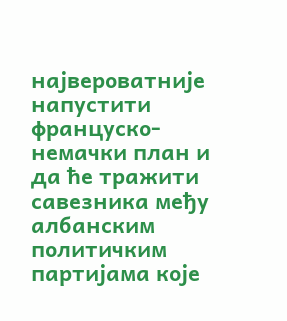највероватније напустити француско-немачки план и да ће тражити савезника међу албанским политичким партијама које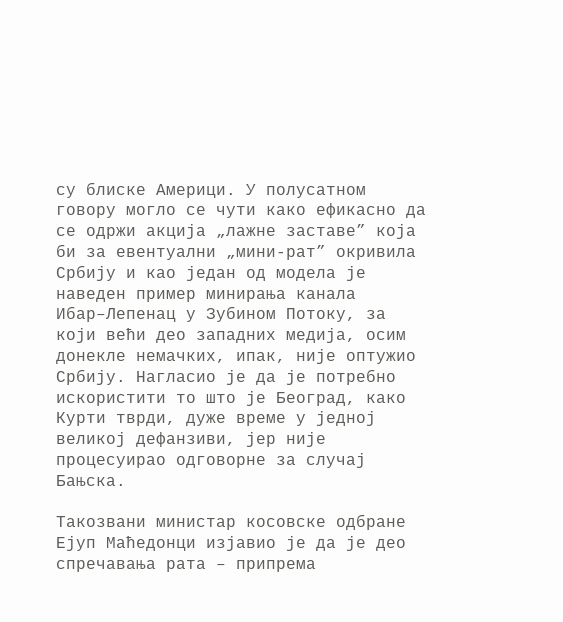су блиске Америци. У полусатном говору могло се чути како ефикасно да се одржи акција „лажне заставе” која би за евентуални „мини-рат” окривила Србију и као један од модела је наведен пример минирања канала Ибар–Лепенац у Зубином Потоку, за који већи део западних медија, осим донекле немачких, ипак, није оптужио Србију. Нагласио је да је потребно искористити то што је Београд, како Курти тврди, дуже време у једној великој дефанзиви, јер није процесуирао одговорне за случај Бањска.

Такозвани министар косовске одбране Ејуп Маћедонци изјавио је да је део спречавања рата – припрема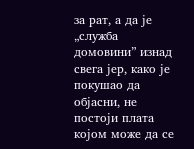за рат, а да је „служба домовини” изнад свега јер, како је покушао да објасни, не постоји плата којом може да се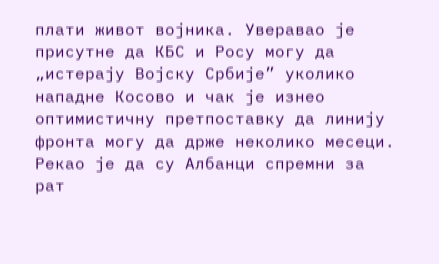плати живот војника. Уверавао је присутне да КБС и Росу могу да „истерају Војску Србије” уколико нападне Косово и чак је изнео оптимистичну претпоставку да линију фронта могу да држе неколико месеци. Рекао је да су Албанци спремни за рат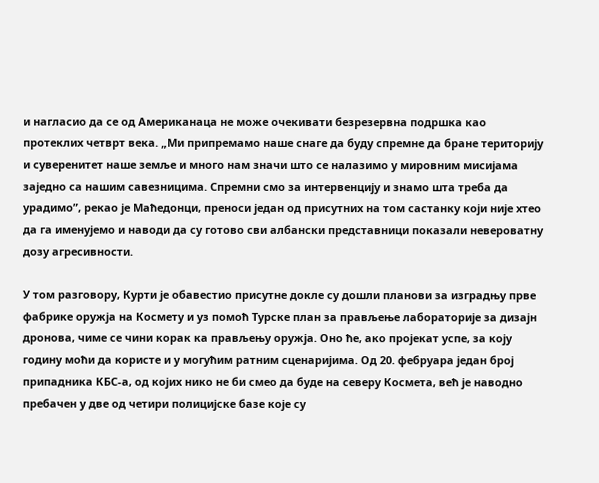и нагласио да се од Американаца не може очекивати безрезервна подршка као протеклих четврт века. „Ми припремамо наше снаге да буду спремне да бране територију и суверенитет наше земље и много нам значи што се налазимо у мировним мисијама заједно са нашим савезницима. Спремни смо за интервенцију и знамо шта треба да урадимо”, рекао је Маћедонци, преноси један од присутних на том састанку који није хтео да га именујемо и наводи да су готово сви албански представници показали невероватну дозу агресивности.

У том разговору, Курти је обавестио присутне докле су дошли планови за изградњу прве фабрике оружја на Космету и уз помоћ Турске план за прављење лабораторије за дизајн дронова, чиме се чини корак ка прављењу оружја. Оно ће, ако пројекат успе, за коју годину моћи да користе и у могућим ратним сценаријима. Од 20. фебруара један број припадника КБС-а, од којих нико не би смео да буде на северу Космета, већ је наводно пребачен у две од четири полицијске базе које су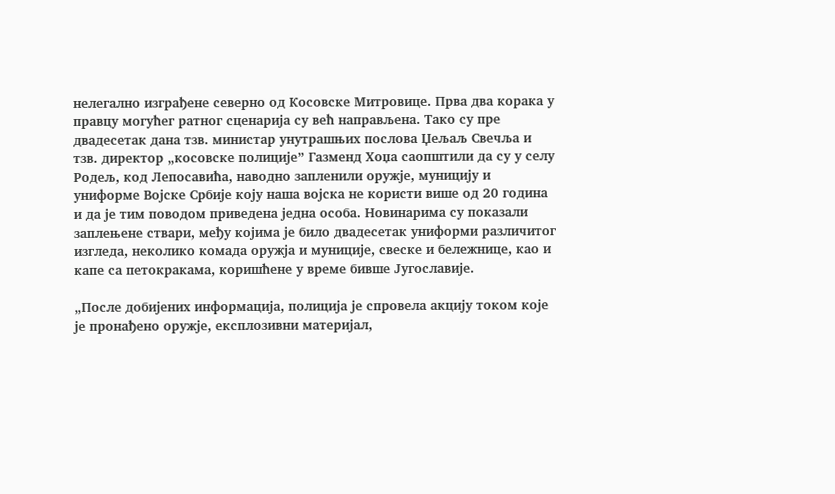нелегално изграђене северно од Косовске Митровице. Прва два корака у правцу могућег ратног сценарија су већ направљена. Тако су пре двадесетак дана тзв. министар унутрашњих послова Џељаљ Свечља и тзв. директор „косовске полиције” Газменд Хоџа саопштили да су у селу Родељ, код Лепосавића, наводно запленили оружје, муницију и униформе Војске Србије коју наша војска не користи више од 20 година и да је тим поводом приведена једна особа. Новинарима су показали заплењене ствари, међу којима је било двадесетак униформи различитог изгледа, неколико комада оружја и муниције, свеске и бележнице, као и капе са петокракама, коришћене у време бивше Југославије.

„После добијених информација, полиција је спровела акцију током које је пронађено оружје, експлозивни материјал,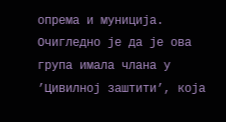опрема и муниција. Очигледно је да је ова група имала члана у ’Цивилној заштити’, која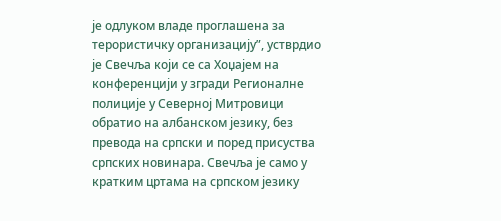је одлуком владе проглашена за терористичку организацију”, устврдио је Свечља који се са Хоџајем на конференцији у згради Регионалне полиције у Северној Митровици обратио на албанском језику, без превода на српски и поред присуства српских новинара. Свечља је само у кратким цртама на српском језику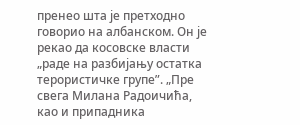пренео шта је претходно говорио на албанском. Он је рекао да косовске власти „раде на разбијању остатка терористичке групе”. „Пре свега Милана Радоичића, као и припадника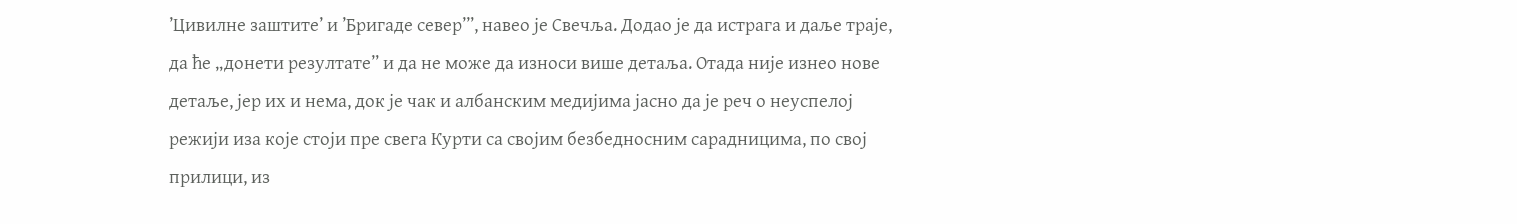’Цивилне заштите’ и ’Бригаде север’”, навео је Свечља. Додао је да истрага и даље траје, да ће „донети резултате” и да не може да износи више детаља. Отада није изнео нове детаље, јер их и нема, док је чак и албанским медијима јасно да је реч о неуспелој режији иза које стоји пре свега Курти са својим безбедносним сарадницима, по свој прилици, из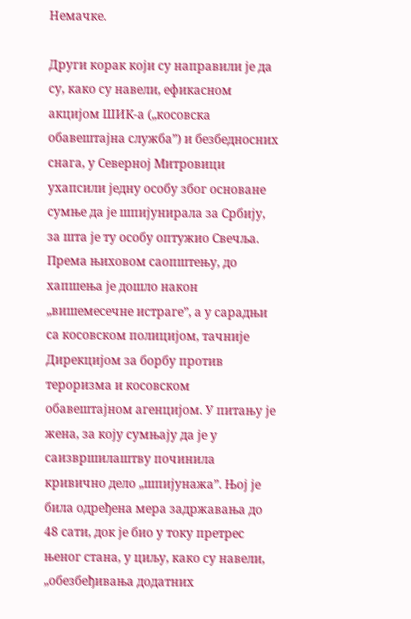Немачке.

Други корак који су направили је да су, како су навели, ефикасном акцијом ШИК-а („косовска обавештајна служба”) и безбедносних снага, у Северној Митровици ухапсили једну особу због основане сумње да је шпијунирала за Србију, за шта је ту особу оптужио Свечља. Према њиховом саопштењу, до хапшења је дошло након „вишемесечне истраге”, а у сарадњи са косовском полицијом, тачније Дирекцијом за борбу против тероризма и косовском обавештајном агенцијом. У питању је жена, за коју сумњају да је у саизвршилаштву починила кривично дело „шпијунажа”. Њој је била одређена мера задржавања до 48 сати, док је био у току претрес њеног стана, у циљу, како су навели, „обезбеђивања додатних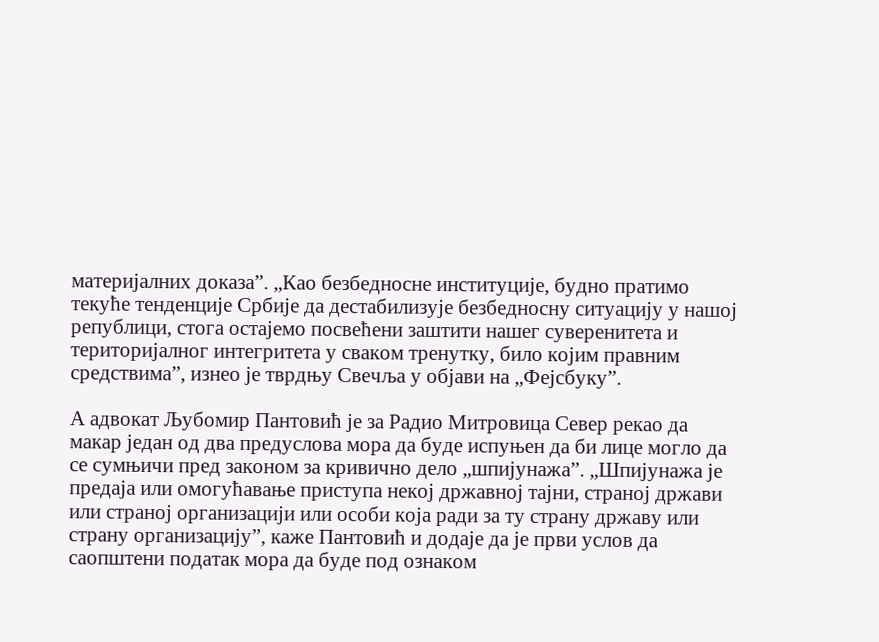материјалних доказа”. „Као безбедносне институције, будно пратимо текуће тенденције Србије да дестабилизује безбедносну ситуацију у нашој републици, стога остајемо посвећени заштити нашег суверенитета и територијалног интегритета у сваком тренутку, било којим правним средствима”, изнео је тврдњу Свечља у објави на „Фејсбуку”.

А адвокат Љубомир Пантовић је за Радио Митровица Север рекао да макар један од два предуслова мора да буде испуњен да би лице могло да се сумњичи пред законом за кривично дело „шпијунажа”. „Шпијунажа је предаја или омогућавање приступа некој државној тајни, страној држави или страној организацији или особи која ради за ту страну државу или страну организацију”, каже Пантовић и додаје да је први услов да саопштени податак мора да буде под ознаком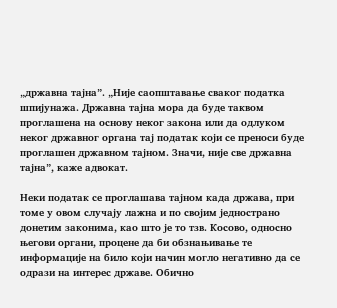„државна тајна”. „Није саопштавање сваког податка шпијунажа. Државна тајна мора да буде таквом проглашена на основу неког закона или да одлуком неког државног органа тај податак који се преноси буде проглашен државном тајном. Значи, није све државна тајна”, каже адвокат.

Неки податак се проглашава тајном када држава, при томе у овом случају лажна и по својим једнострано донетим законима, као што је то тзв. Косово, односно његови органи, процене да би обзнањивање те информације на било који начин могло негативно да се одрази на интерес државе. Обично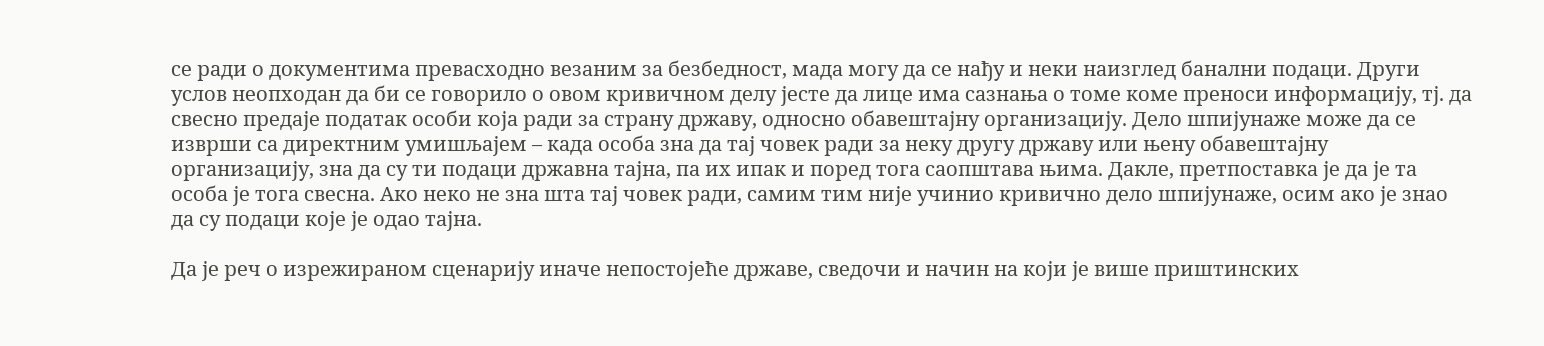се ради о документима превасходно везаним за безбедност, мада могу да се нађу и неки наизглед банални подаци. Други услов неопходан да би се говорило о овом кривичном делу јесте да лице има сазнања о томе коме преноси информацију, тј. да свесно предаје податак особи која ради за страну државу, односно обавештајну организацију. Дело шпијунаже може да се изврши са директним умишљајем – када особа зна да тај човек ради за неку другу државу или њену обавештајну организацију, зна да су ти подаци државна тајна, па их ипак и поред тога саопштава њима. Дакле, претпоставка је да је та особа је тога свесна. Ако неко не зна шта тај човек ради, самим тим није учинио кривично дело шпијунаже, осим ако је знао да су подаци које је одао тајна.

Да је реч о изрежираном сценарију иначе непостојеће државе, сведочи и начин на који је више приштинских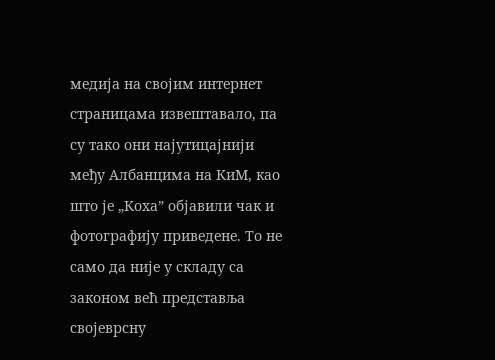медија на својим интернет страницама извештавало, па су тако они најутицајнији међу Албанцима на КиМ, као што је „Коха” објавили чак и фотографију приведене. То не само да није у складу са законом већ представља својеврсну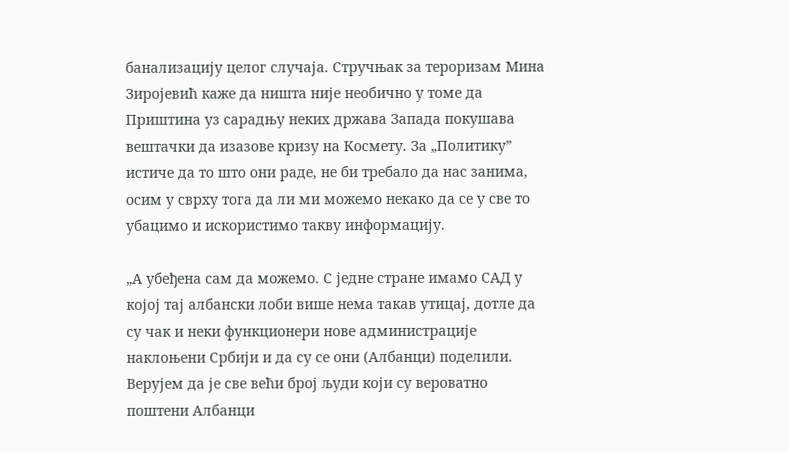банализацију целог случаја. Стручњак за тероризам Мина Зиројевић каже да ништа није необично у томе да Приштина уз сарадњу неких држава Запада покушава вештачки да изазове кризу на Космету. За „Политику” истиче да то што они раде, не би требало да нас занима, осим у сврху тога да ли ми можемо некако да се у све то убацимо и искористимо такву информацију.

„А убеђена сам да можемо. С једне стране имамо САД у којој тај албански лоби више нема такав утицај, дотле да су чак и неки функционери нове администрације наклоњени Србији и да су се они (Албанци) поделили. Верујем да је све већи број људи који су вероватно поштени Албанци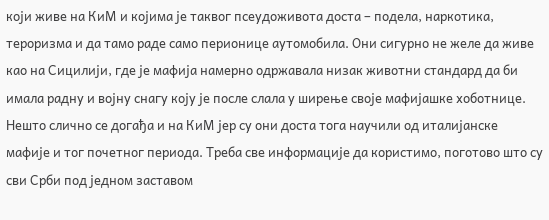који живе на КиМ и којима је таквог псеудоживота доста – подела, наркотика, тероризма и да тамо раде само перионице аутомобила. Они сигурно не желе да живе као на Сицилији, где је мафија намерно одржавала низак животни стандард да би имала радну и војну снагу коју је после слала у ширење своје мафијашке хоботнице. Нешто слично се догађа и на КиМ јер су они доста тога научили од италијанске мафије и тог почетног периода. Треба све информације да користимо, поготово што су сви Срби под једном заставом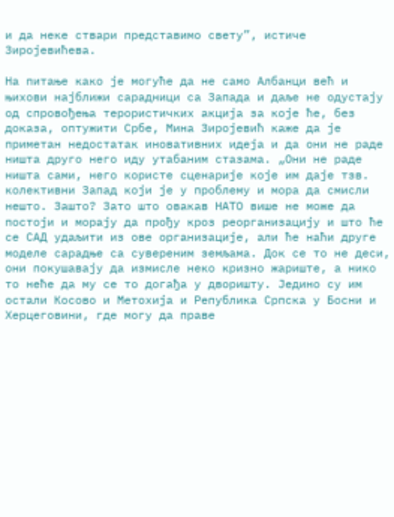и да неке ствари представимо свету”, истиче Зиројевићева.

На питање како је могуће да не само Албанци већ и њихови најближи сарадници са Запада и даље не одустају од спровођења терористичких акција за које ће, без доказа, оптужити Србе, Мина Зиројевић каже да је приметан недостатак иновативних идеја и да они не раде ништа друго него иду утабаним стазама. „Они не раде ништа сами, него користе сценарије које им даје тзв. колективни Запад који је у проблему и мора да смисли нешто. Зашто? Зато што овакав НАТО више не може да постоји и морају да прођу кроз реорганизацију и што ће се САД удаљити из ове организације, али ће наћи друге моделе сарадње са сувереним земљама. Док се то не деси, они покушавају да измисле неко кризно жариште, а нико то неће да му се то догађа у дворишту. Једино су им остали Косово и Метохија и Република Српска у Босни и Херцеговини, где могу да праве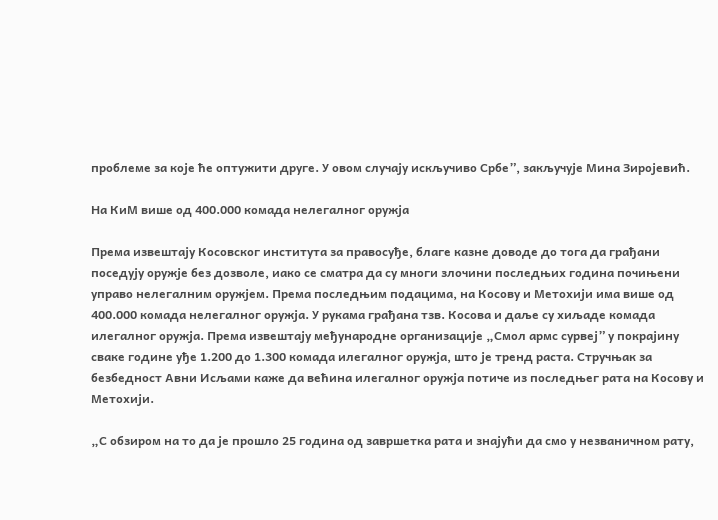проблеме за које ће оптужити друге. У овом случају искључиво Србе”, закључује Мина Зиројевић.

На КиМ више од 400.000 комада нелегалног оружја

Према извештају Косовског института за правосуђе, благе казне доводе до тога да грађани поседују оружје без дозволе, иако се сматра да су многи злочини последњих година почињени управо нелегалним оружјем. Према последњим подацима, на Косову и Метохији има више од 400.000 комада нелегалног оружја. У рукама грађана тзв. Косова и даље су хиљаде комада илегалног оружја. Према извештају међународне организације „Смол армс сурвеј” у покрајину сваке године уђе 1.200 до 1.300 комада илегалног оружја, што је тренд раста. Стручњак за безбедност Авни Исљами каже да већина илегалног оружја потиче из последњег рата на Косову и Метохији.

„С обзиром на то да је прошло 25 година од завршетка рата и знајући да смо у незваничном рату,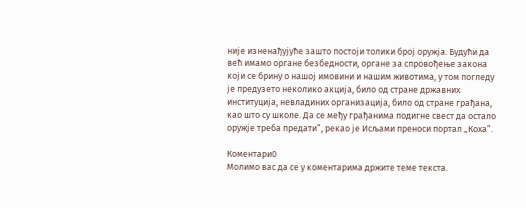није изненађујуће зашто постоји толики број оружја. Будући да већ имамо органе безбедности, органе за спровођење закона који се брину о нашој имовини и нашим животима, у том погледу је предузето неколико акција, било од стране државних институција, невладиних организација, било од стране грађана, као што су школе. Да се међу грађанима подигне свест да остало оружје треба предати”, рекао је Исљами преноси портал „Коха”.

Коментари0
Молимо вас да се у коментарима држите теме текста.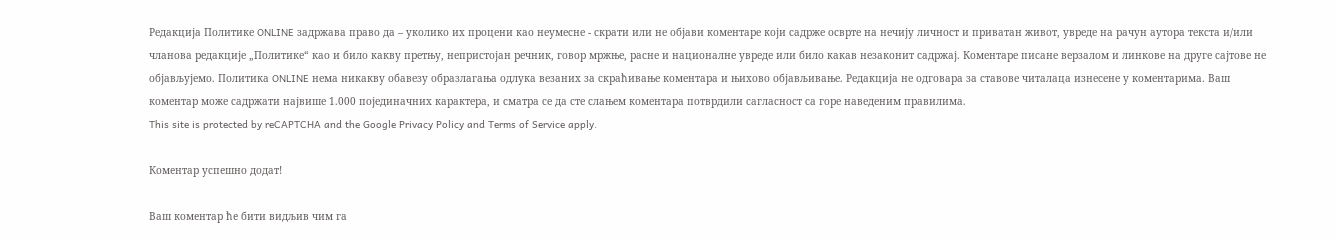Редакција Политике ONLINE задржава право да – уколико их процени као неумесне - скрати или не објави коментаре који садрже осврте на нечију личност и приватан живот, увреде на рачун аутора текста и/или чланова редакције „Политике“ као и било какву претњу, непристојан речник, говор мржње, расне и националне увреде или било какав незаконит садржај. Коментаре писане верзалом и линкове на друге сајтове не објављујемо. Политика ONLINE нема никакву обавезу образлагања одлука везаних за скраћивање коментара и њихово објављивање. Редакција не одговара за ставове читалаца изнесене у коментарима. Ваш коментар може садржати највише 1.000 појединачних карактера, и сматра се да сте слањем коментара потврдили сагласност са горе наведеним правилима.
This site is protected by reCAPTCHA and the Google Privacy Policy and Terms of Service apply.

Комeнтар успeшно додат!

Ваш комeнтар ћe бити видљив чим га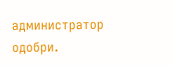администратор одобри.